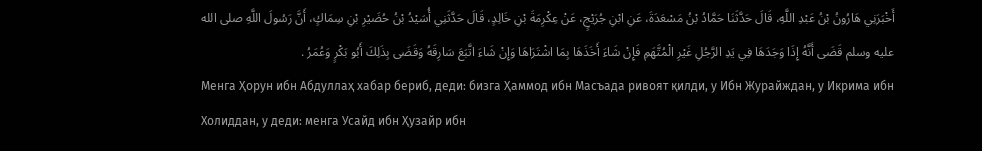أَخْبَرَنِي هَارُونُ بْنُ عَبْدِ اللَّهِ، قَالَ حَدَّثَنَا حَمَّادُ بْنُ مَسْعَدَةَ، عَنِ ابْنِ جُرَيْجٍ، عَنْ عِكْرِمَةَ بْنِ خَالِدٍ، قَالَ حَدَّثَنِي أُسَيْدُ بْنُ حُضَيْرِ بْنِ سِمَاكٍ، أَنَّ رَسُولَ اللَّهِ صلى الله عليه وسلم قَضَى أَنَّهُ إِذَا وَجَدَهَا فِي يَدِ الرَّجُلِ غَيْرِ الْمُتَّهَمِ فَإِنْ شَاءَ أَخَذَهَا بِمَا اشْتَرَاهَا وَإِنْ شَاءَ اتَّبَعَ سَارِقَهُ وَقَضَى بِذَلِكَ أَبُو بَكْرٍ وَعُمَرُ .
Менга Ҳорун ибн Абдуллаҳ хабар бериб, деди: бизга Ҳаммод ибн Масъада ривоят қилди, у Ибн Журайждан, у Икрима ибн Холиддан, у деди: менга Усайд ибн Ҳузайр ибн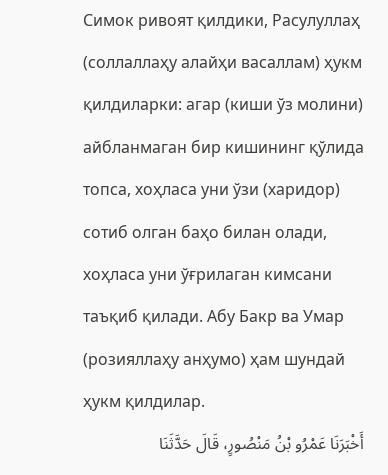Симок ривоят қилдики, Расулуллаҳ (соллаллаҳу алайҳи васаллам) ҳукм қилдиларки: агар (киши ўз молини) айбланмаган бир кишининг қўлида топса, хоҳласа уни ўзи (харидор) сотиб олган баҳо билан олади, хоҳласа уни ўғрилаган кимсани таъқиб қилади. Абу Бакр ва Умар (розияллаҳу анҳумо) ҳам шундай ҳукм қилдилар.
أَخْبَرَنَا عَمْرُو بْنُ مَنْصُورٍ، قَالَ حَدَّثَنَا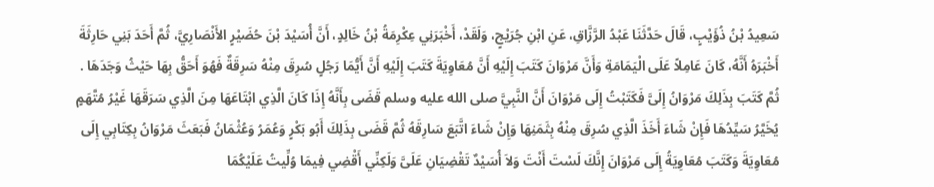سَعِيدُ بْنُ ذُؤَيْبٍ، قَالَ حَدَّثَنَا عَبْدُ الرَّزَّاقِ، عَنِ ابْنِ جُرَيْجٍ، وَلَقَدْ، أَخْبَرَنِي عِكْرِمَةُ بْنُ خَالِدٍ، أَنَّ أُسَيْدَ بْنَ حُضَيْرٍ الأَنْصَارِيَّ، ثُمَّ أَحَدَ بَنِي حَارِثَةَ أَخْبَرَهُ أَنَّهُ، كَانَ عَامِلاً عَلَى الْيَمَامَةِ وَأَنَّ مَرْوَانَ كَتَبَ إِلَيْهِ أَنَّ مُعَاوِيَةَ كَتَبَ إِلَيْهِ أَنَّ أَيُّمَا رَجُلٍ سُرِقَ مِنْهُ سَرِقَةٌ فَهُوَ أَحَقُّ بِهَا حَيْثُ وَجَدَهَا . ثُمَّ كَتَبَ بِذَلِكَ مَرْوَانُ إِلَىَّ فَكَتَبْتُ إِلَى مَرْوَانَ أَنَّ النَّبِيَّ صلى الله عليه وسلم قَضَى بِأَنَّهُ إِذَا كَانَ الَّذِي ابْتَاعَهَا مِنَ الَّذِي سَرَقَهَا غَيْرُ مُتَّهَمٍ يُخَيَّرُ سَيِّدُهَا فَإِنْ شَاءَ أَخَذَ الَّذِي سُرِقَ مِنْهُ بِثَمَنِهَا وَإِنْ شَاءَ اتَّبَعَ سَارِقَهُ ثُمَّ قَضَى بِذَلِكَ أَبُو بَكْرٍ وَعُمَرُ وَعُثْمَانُ فَبَعَثَ مَرْوَانُ بِكِتَابِي إِلَى مُعَاوِيَةَ وَكَتَبَ مُعَاوِيَةُ إِلَى مَرْوَانَ إِنَّكَ لَسْتَ أَنْتَ وَلاَ أُسَيْدٌ تَقْضِيَانِ عَلَىَّ وَلَكِنِّي أَقْضِي فِيمَا وُلِّيتُ عَلَيْكُمَا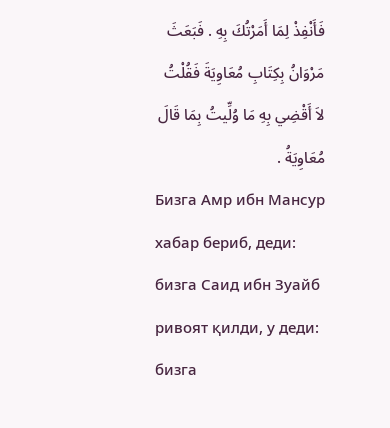فَأَنْفِذْ لِمَا أَمَرْتُكَ بِهِ . فَبَعَثَ مَرْوَانُ بِكِتَابِ مُعَاوِيَةَ فَقُلْتُ لاَ أَقْضِي بِهِ مَا وُلِّيتُ بِمَا قَالَ مُعَاوِيَةُ .
Бизга Амр ибн Мансур хабар бериб, деди: бизга Саид ибн Зуайб ривоят қилди, у деди: бизга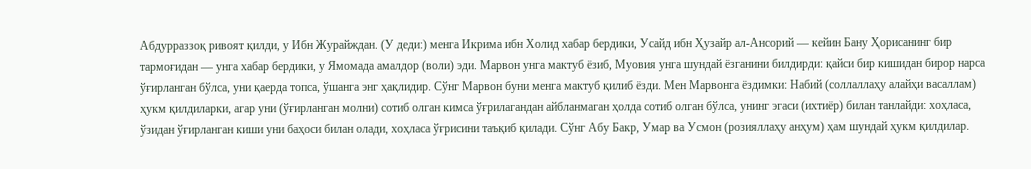Абдурраззоқ ривоят қилди, у Ибн Журайждан. (У деди:) менга Икрима ибн Холид хабар бердики, Усайд ибн Ҳузайр ал-Ансорий — кейин Бану Ҳорисанинг бир тармоғидан — унга хабар бердики, у Ямомада амалдор (воли) эди. Марвон унга мактуб ёзиб, Муовия унга шундай ёзганини билдирди: қайси бир кишидан бирор нарса ўғирланган бўлса, уни қаерда топса, ўшанга энг ҳақлидир. Сўнг Марвон буни менга мактуб қилиб ёзди. Мен Марвонга ёздимки: Набий (соллаллаҳу алайҳи васаллам) ҳукм қилдиларки, агар уни (ўғирланган молни) сотиб олган кимса ўғрилагандан айбланмаган ҳолда сотиб олган бўлса, унинг эгаси (ихтиёр) билан танлайди: хоҳласа, ўзидан ўғирланган киши уни баҳоси билан олади, хоҳласа ўғрисини таъқиб қилади. Сўнг Абу Бакр, Умар ва Усмон (розияллаҳу анҳум) ҳам шундай ҳукм қилдилар.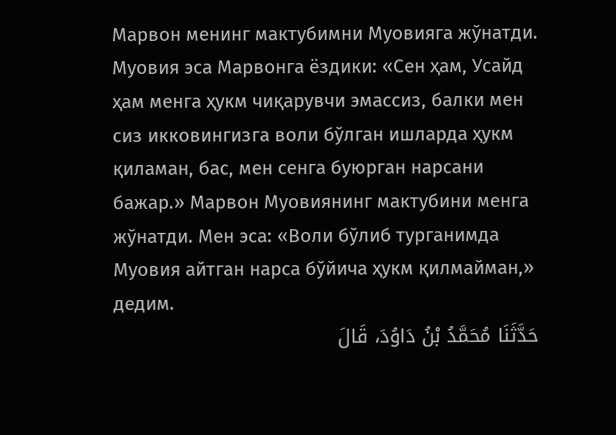Марвон менинг мактубимни Муовияга жўнатди. Муовия эса Марвонга ёздики: «Сен ҳам, Усайд ҳам менга ҳукм чиқарувчи эмассиз, балки мен сиз икковингизга воли бўлган ишларда ҳукм қиламан, бас, мен сенга буюрган нарсани бажар.» Марвон Муовиянинг мактубини менга жўнатди. Мен эса: «Воли бўлиб турганимда Муовия айтган нарса бўйича ҳукм қилмайман,» дедим.
حَدَّثَنَا مُحَمَّدُ بْنُ دَاوُدَ، قَالَ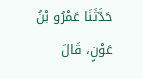حَدَّثَنَا عَمْرُو بْنُ عَوْنٍ، قَالَ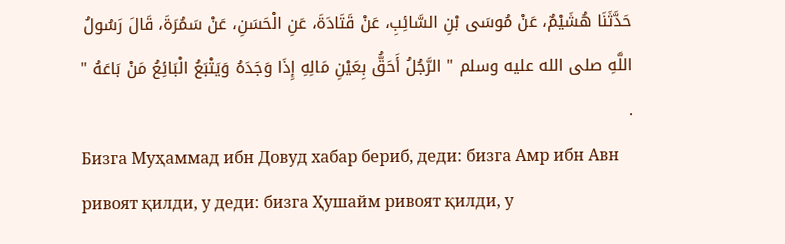حَدَّثَنَا هُشَيْمٌ، عَنْ مُوسَى بْنِ السَّائِبِ، عَنْ قَتَادَةَ، عَنِ الْحَسَنِ، عَنْ سَمُرَةَ، قَالَ رَسُولُ اللَّهِ صلى الله عليه وسلم " الرَّجُلُ أَحَقُّ بِعَيْنِ مَالِهِ إِذَا وَجَدَهُ وَيَتْبَعُ الْبَائِعُ مَنْ بَاعَهُ " .
Бизга Муҳаммад ибн Довуд хабар бериб, деди: бизга Амр ибн Авн ривоят қилди, у деди: бизга Ҳушайм ривоят қилди, у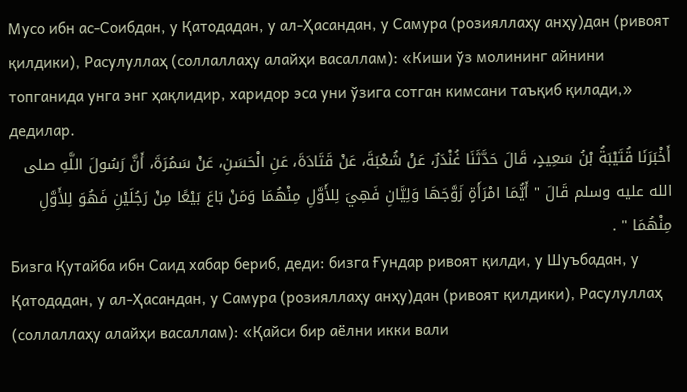Мусо ибн ас-Соибдан, у Қатодадан, у ал-Ҳасандан, у Самура (розияллаҳу анҳу)дан (ривоят қилдики), Расулуллаҳ (соллаллаҳу алайҳи васаллам): «Киши ўз молининг айнини топганида унга энг ҳақлидир, харидор эса уни ўзига сотган кимсани таъқиб қилади,» дедилар.
أَخْبَرَنَا قُتَيْبَةُ بْنُ سَعِيدٍ، قَالَ حَدَّثَنَا غُنْدَرٌ، عَنْ شُعْبَةَ، عَنْ قَتَادَةَ، عَنِ الْحَسَنِ، عَنْ سَمُرَةَ، أَنَّ رَسُولَ اللَّهِ صلى الله عليه وسلم قَالَ " أَيُّمَا امْرَأَةٍ زَوَّجَهَا وَلِيَّانِ فَهِيَ لِلأَوَّلِ مِنْهُمَا وَمَنْ بَاعَ بَيْعًا مِنْ رَجُلَيْنِ فَهُوَ لِلأَوَّلِ مِنْهُمَا " .
Бизга Қутайба ибн Саид хабар бериб, деди: бизга Ғундар ривоят қилди, у Шуъбадан, у Қатодадан, у ал-Ҳасандан, у Самура (розияллаҳу анҳу)дан (ривоят қилдики), Расулуллаҳ (соллаллаҳу алайҳи васаллам): «Қайси бир аёлни икки вали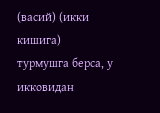(васий) (икки кишига) турмушга берса, у икковидан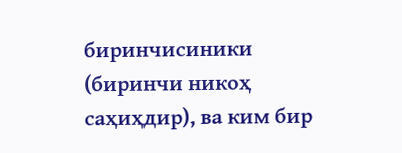биринчисиники (биринчи никоҳ саҳиҳдир), ва ким бир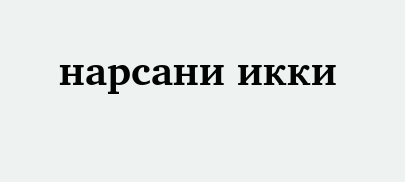нарсани икки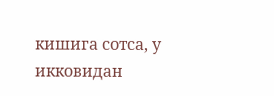кишига сотса, у икковидан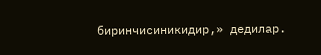биринчисиникидир,» дедилар.